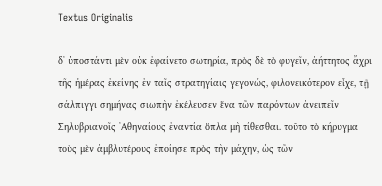Textus Originalis

δ᾽ ὑποστάντι μὲν οὐκ ἐφαίνετο σωτηρία, πρὸς δὲ τὸ φυγεῖν, ἀήττητος ἄχρι τῆς ἡμέρας ἐκείνης ἐν ταῖς στρατηγίαις γεγονώς, φιλονεικότερον εἶχε, τῇ σάλπιγγι σημήνας σιωπὴν ἐκέλευσεν ἕνα τῶν παρόντων ἀνειπεῖν Σηλυβριανοῖς ᾿Αθηναίους ἐναντία ὅπλα μὴ τίθεσθαι. τοῦτο τὸ κήρυγμα τοὺς μὲν ἀμβλυτέρους ἐποίησε πρὸς τὴν μάχην, ὡς τῶν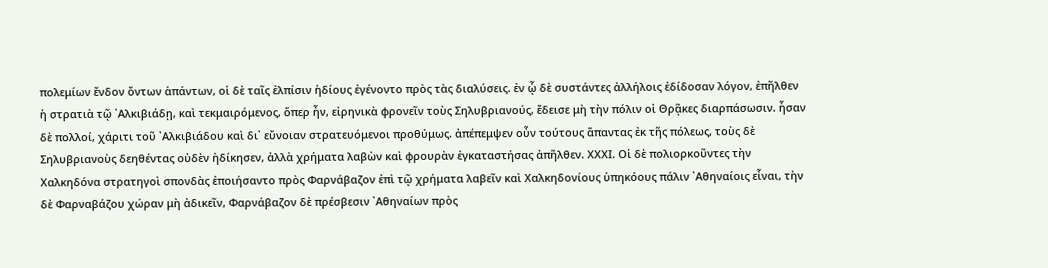πολεμίων ἔνδον ὄντων ἁπάντων, οἱ δὲ ταῖς ἐλπίσιν ἡδίους ἐγένοντο πρὸς τὰς διαλύσεις. ἐν ᾧ δὲ συστάντες ἀλλήλοις ἐδίδοσαν λόγον, ἐπῆλθεν ἡ στρατιὰ τῷ ᾿Αλκιβιάδῃ, καὶ τεκμαιρόμενος, ὅπερ ἦν, εἰρηνικὰ φρονεῖν τοὺς Σηλυβριανούς, ἔδεισε μὴ τὴν πόλιν οἱ Θρᾷκες διαρπάσωσιν. ἦσαν δὲ πολλοί, χάριτι τοῦ ᾿Αλκιβιάδου καὶ δι᾽ εὔνοιαν στρατευόμενοι προθύμως. ἀπέπεμψεν οὖν τούτους ἅπαντας ἐκ τῆς πόλεως, τοὺς δὲ Σηλυβριανοὺς δεηθέντας οὐδὲν ἠδίκησεν, ἀλλὰ χρήματα λαβὼν καὶ φρουρὰν ἐγκαταστήσας ἀπῆλθεν. ΧΧΧΙ. Οἱ δὲ πολιορκοῦντες τὴν Χαλκηδόνα στρατηγοὶ σπονδὰς ἐποιήσαντο πρὸς Φαρνάβαζον ἐπὶ τῷ χρήματα λαβεῖν καὶ Χαλκηδονίους ὑπηκόους πάλιν ᾿Αθηναίοις εἶναι, τὴν δὲ Φαρναβάζου χώραν μὴ ἀδικεῖν, Φαρνάβαζον δὲ πρέσβεσιν ᾿Αθηναίων πρὸς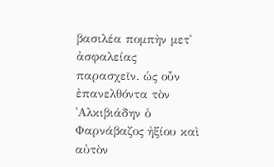βασιλέα πομπὴν μετ᾽ ἀσφαλείας παρασχεῖν. ὡς οὖν ἐπανελθόντα τὸν ᾿Αλκιβιάδην ὁ Φαρνάβαζος ἠξίου καὶ αὐτὸν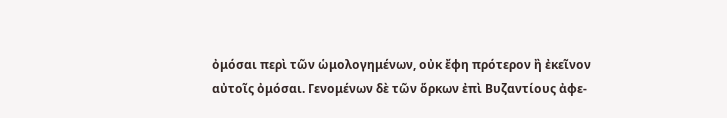ὀμόσαι περὶ τῶν ὡμολογημένων, οὐκ ἔφη πρότερον ἢ ἐκεῖνον αὐτοῖς ὀμόσαι. Γενομένων δὲ τῶν ὅρκων ἐπὶ Βυζαντίους ἀφε-